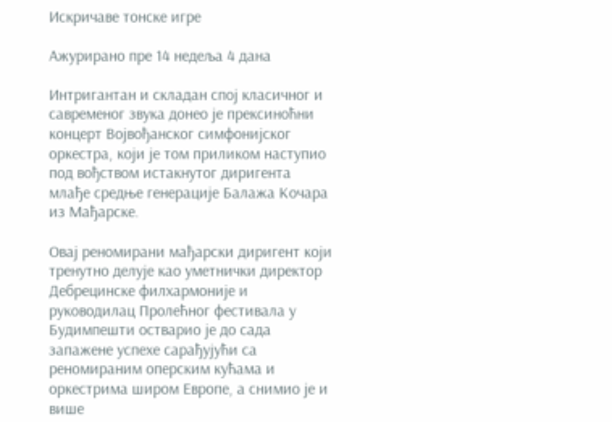Искричаве тонске игре

Ажурирано пре 14 недеља 4 дана

Интригантан и складан спој класичног и савременог звука донео је прексиноћни концерт Војвођанског симфонијског оркестра, који је том приликом наступио под вођством истакнутог диригента млађе средње генерације Балажа Кочара из Мађарске.

Овај реномирани мађарски диригент који тренутно делује као уметнички директор Дебрецинске филхармоније и руководилац Пролећног фестивала у Будимпешти остварио је до сада запаженe успехe сарађујући са реномираним оперским кућама и оркестрима широм Европе, а снимио је и више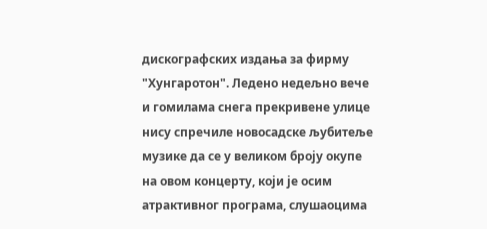дискографских издања за фирму "Хунгаротон". Ледено недељно вече и гомилама снега прекривене улице нису спречиле новосадске љубитеље музике да се у великом броју окупе на овом концерту, који је осим атрактивног програма, слушаоцима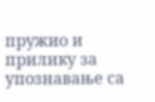пружио и прилику за упознавање са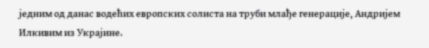једним од данас водећих европских солиста на труби млађе генерације, Андријем Илкивим из Украјине.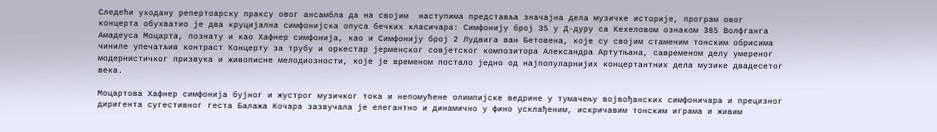Следећи уходану репертоарску праксу овог ансамбла да на својим  наступима представља значајна дела музичке историје, програм овог концерта обухватио је два круцијална симфонијска опуса бечких класичара: Симфонију број 35 у Д-дуру са Кехеловом ознаком 385 Волфганга Амадеуса Моцарта, познату и као Хафнер симфонија, као и Симфонију број 2 Лудвига ван Бетовена, које су својим стаменим тонским обрисима чиниле упечатљив контраст Концерту за трубу и оркестар јерменског совјетског композитора Александра Артутњана, савременом делу умереног модернистичког призвука и живописне мелодиозности, које је временом постало једно од најпопуларнијих концертантних дела музике двадесетог века.

Моцартова Хафнер симфонија бујног и жустрог музичког тока и непомућене олимпијске ведрине у тумачењу војвођанских симфоничара и прецизног диригента сугестивног геста Балажа Кочара зазвучала је елегантно и динамично у фино усклађеним, искричавим тонским играма и живим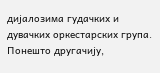дијалозима гудачких и дувачких оркестарских група. Понешто другачију,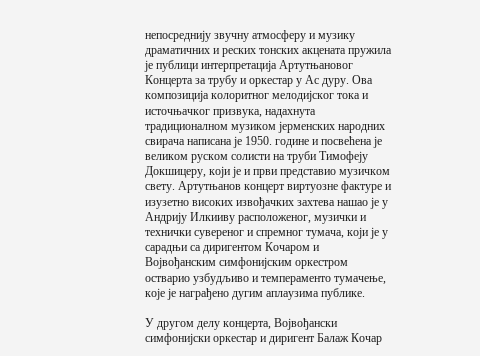непосреднију звучну атмосферу и музику драматичних и реских тонских акцената пружила је публици интерпретација Артутњановог Концерта за трубу и оркестар у Ас дуру. Ова композиција колоритног мелодијског тока и источњачког призвука, надахнута традиционалном музиком јерменских народних свирача написана је 1950. године и посвећена је великом руском солисти на труби Тимофеју Докшицеру, који је и први представио музичком свету. Артутњанов концерт виртуозне фактуре и изузетно високих извођачких захтева нашао је у Андрију Илкииву расположеног, музички и технички сувереног и спремног тумача, који је у сарадњи са диригентом Кочаром и Војвођанским симфонијским оркестром остварио узбудљиво и темпераменто тумачење, које је награђено дугим аплаузима публике.

У другом делу концерта, Војвођански симфонијски оркестар и диригент Балаж Кочар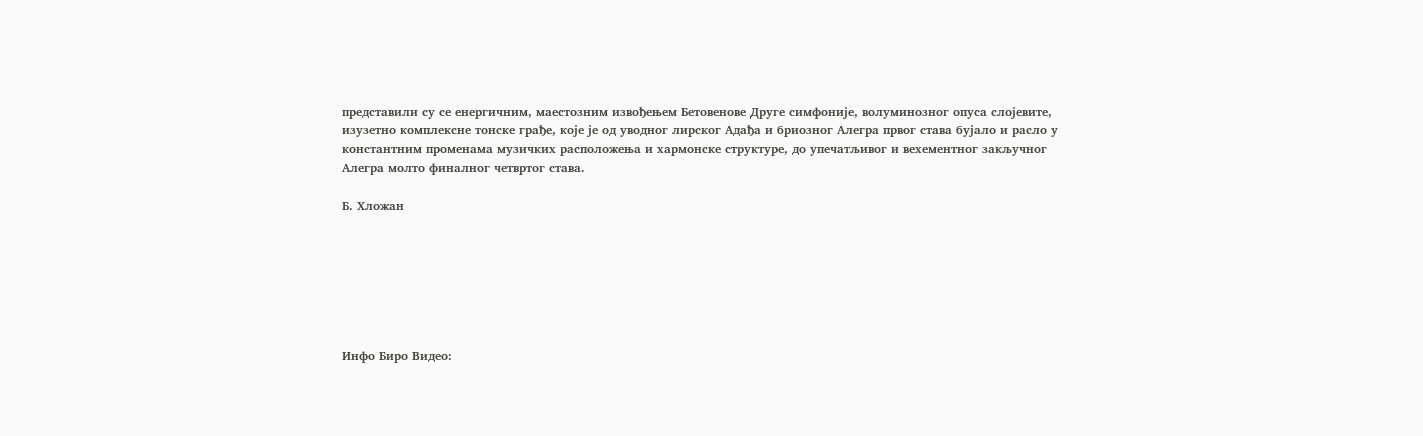представили су се енергичним, маестозним извођењем Бетовенове Друге симфоније, волуминозног опуса слојевите, изузетно комплексне тонске грађе, које је од уводног лирског Адађа и бриозног Алегра првог става бујало и расло у константним променама музичких расположења и хармонске структуре, до упечатљивог и вехементног закључног Алегра молто финалног четвртог става.

Б. Хложан







Инфо Биро Видео: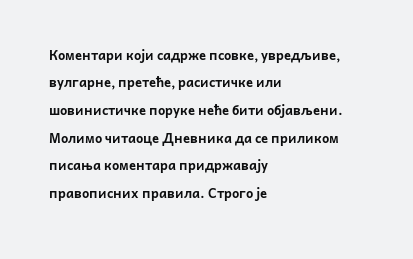Коментари који садрже псовке, увредљиве, вулгарне, претеће, расистичке или шовинистичке поруке неће бити објављени. Молимо читаоце Дневника да се приликом писања коментара придржавају правописних правила. Строго је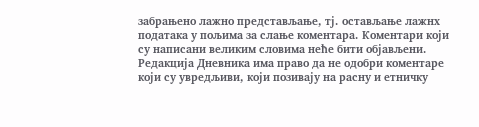забрањено лажно представљање, тј. остављање лажнх података у пољима за слање коментара. Коментари који су написани великим словима неће бити објављени. Редакција Дневника има право да не одобри коментаре који су увредљиви, који позивају на расну и етничку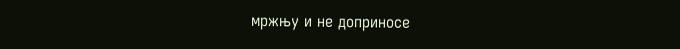мржњу и не доприносе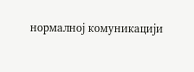нормалној комуникацији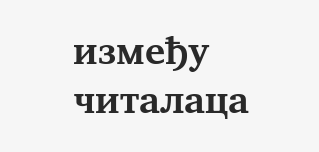између читалаца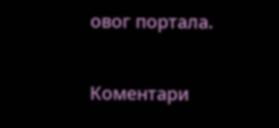овог портала.

Коментари